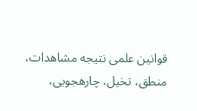قوانین علمی نتیجه مشاهدات، منطق، تخیل، چارهجویی،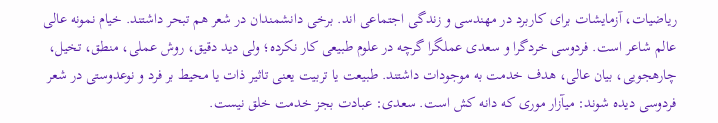ریاضیات، آزمایشات برای کاربرد در مهندسی و زندگی اجتماعی اند. برخی دانشمندان در شعر هم تبحر داشتند. خیام نمونه عالی عالم شاعر است. فردوسی خردگرا و سعدی عملگرا گرچه در علوم طبیعی کار نکرده؛ ولی دید دقیق، روش عملی، منطق، تخیل، چارهجویی، بیان عالی، هدف خدمت به موجودات داشتند. طبیعت یا تربیت یعنی تاثیر ذات یا محیط بر فرد و نوعدوستی در شعر فردوسی دیده شوند: میآزار موری که دانه کش است. سعدی: عبادت بجز خدمت خلق نیست.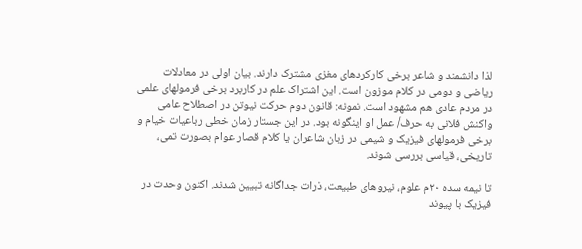لذا دانشمند و شاعر برخی کارکردهای مغزی مشترک دارند. بیان اولی در معادلات ریاضی و دومی در کلام موزون است. این اشتراک علم در کاربرد برخی فرمولهای علمی در مردم عادی هم مشهود است. نمونه: قانون دوم حرکت نیوتن در اصطلاح عامی واکنش فلانی به حرف/ عمل او اینگونه بود. در این جستار زمان خطی رباعیات خیام و برخی فرمولهای فیزیک و شیمی در زبان شاعران یا کلام قصار عوام بصورت تمی، تاریخی، قیاسی بررسی شوند.

تا نیمه سده ۲۰م علوم، نیروهای طبیعت، ذرات جداگانه تبیین شدند. اکنون وحدت در فیزیک با پیوند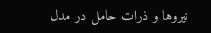نیروها و ذرات حامل در مدل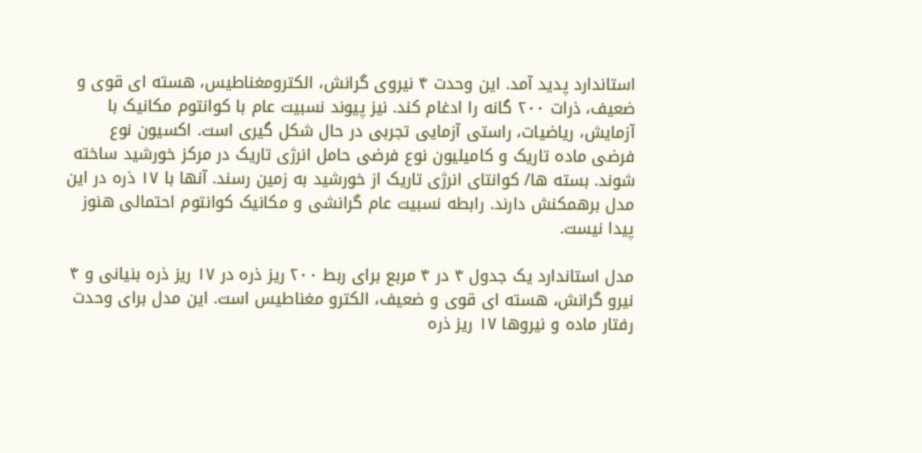استاندارد پدید آمد. این وحدت ۴ نیروی گرانش، الکترومغناطیس، هسته ای قوی و ضعیف، ذرات ۲۰۰ گانه را ادغام کند. نیز پیوند نسبیت عام با کوانتوم مکانیک با آزمایش، ریاضیات، راستی آزمایی تجربی در حال شکل گیری است. اکسیون نوع فرضی ماده تاریک و کامیلیون نوع فرضی حامل انرژی تاریک در مرکز خورشید ساخته شوند. بسته ها/ کوانتای انرژی تاریک از خورشید به زمین رسند. آنها با ۱۷ ذره در این مدل برهمکنش دارند. رابطه نسبیت عام گرانشی و مکانیک کوانتوم احتمالی هنوز پیدا نیست.

مدل استاندارد یک جدول ۴ در ۴ مربع برای ربط ۲۰۰ ریز ذره در ۱۷ ریز ذره بنیانی و ۴ نیرو گرانش، هسته ای قوی و ضعیف، الکترو مغناطیس است. این مدل برای وحدت رفتار ماده و نیروها ۱۷ ریز ذره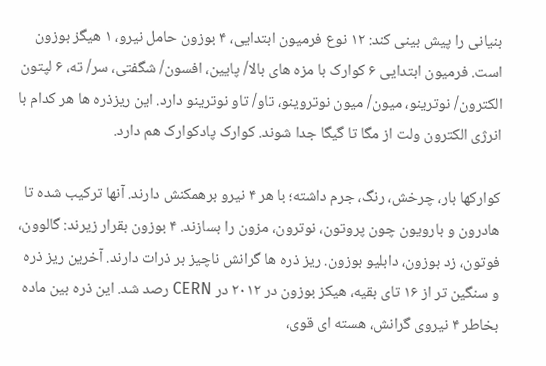بنیانی را پیش بینی کند: ۱۲ نوع فرمیون ابتدایی، ۴ بوزون حامل نیرو، ۱ هیگز بوزون است. فرمیون ابتدایی ۶ کوارک با مزه های بالا/ پایین، افسون/ شگفتی، سر/ ته، ۶ لپتون الکترون/ نوترینو، میون/ میون نوتروینو، تاو/ تاو نوترینو دارد. این ریزذره ها هر کدام با انرژی الکترون ولت از مگا تا گیگا جدا شوند. کوارک پادکوارک هم دارد.

کوارکها بار، چرخش، رنگ، جرم داشته؛ با هر ۴ نیرو برهمکنش دارند. آنها ترکیب شده تا هادرون و بارویون چون پروتون، نوترون، مزون را بسازند. ۴ بوزون بقرار زیرند: گالوون، فوتون، زد بوزون، دابلیو بوزون. ریز ذره ها گرانش ناچیز بر ذرات دارند. آخرین ریز ذره و سنگین تر از ۱۶ تای بقیه، هیکز بوزون در ۲۰۱۲ در CERN رصد شد. این ذره بین ماده بخاطر ۴ نیروی گرانش، هسته ای قوی،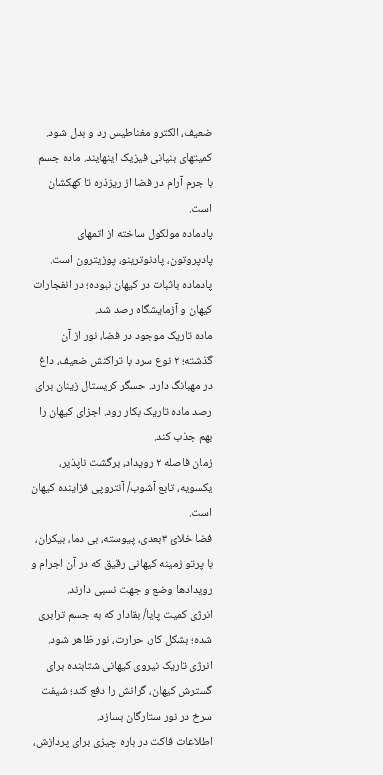ضعیف، الکترو مغناطیس رد و بدل شود. کمیتهای بنیانی فیزیک اینهایند. ماده جسم با جرم آرام در فضا از ریزذره تا کهکشان است.
پادماده مولکول ساخته از اتمهای پادپروتون، پادنوترینو، پوزیترون است. پادماده باثبات در کیهان نبوده؛ در انفجارات کیهان و آزمایشگاه رصد شد.
ماده تاریک موجود در فضا، نور از آن گذشته؛ ۲ نوع سرد با تراکنش ضعیف، داغ در مهبانگ دارد. حسگر کریستال زینان برای رصد ماده تاریک بکار رود. اجزای کیهان را بهم جذب کند.
زمان فاصله ۲ رویداد، برگشت ناپذیر، یکسویه، تابع آشوب/ آنتروپی فزاینده کیهان است.
فضا خلائ ۳بعدی، پیوسته، بی دما، بیکران، با پرتو زمینه کیهانی رقیق که در آن اجرام و رویدادها وضع و جهت نسبی دارند.
انرژی کمیت پایا/ بقادار که به جسم ترابری شده؛ بشکل کار، حرارت، نور ظاهر شود.
انرژی تاریک نیروی کیهانی شتابنده برای گسترش کیهان، گرانش را دفع کند؛ شیفت سرخ در نور ستارگان بسازد.
اطلاعات فاکت در باره چیزی برای پردازش،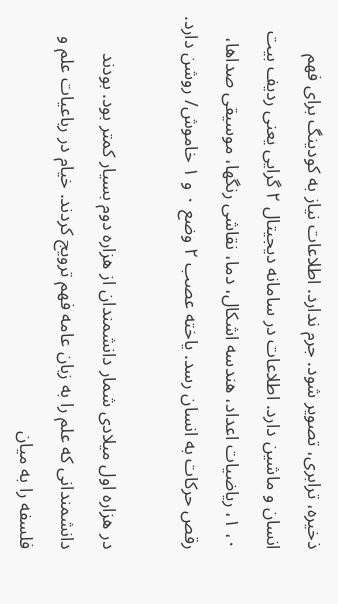ذخیره، ترابری، تصویر شود. جرم ندارد. اطلاعات نیاز به کودینگ برای فهم انسان و ماشین دارد. اطلاعات در سامانه دیجیتال ۲ گرایی یعنی ردیف بیت ۰، ۱، ریاضیات اعداد، هندسه اشکال، دما، نقاشی رنگها، موسیقی صداها، رقص حرکات به انسان رسد. یاخته عصب ۲ وضع ۰ و ۱ خاموش/ روشن دارد.

در هزاره اول میلادی شمار دانشمندان از هزاره دوم بسیار کمتر بود. بودند دانشمندانی که علم را به زبان عامه فهم ترویج کردند. خیام در رباعیات علم و فلسفه را به میان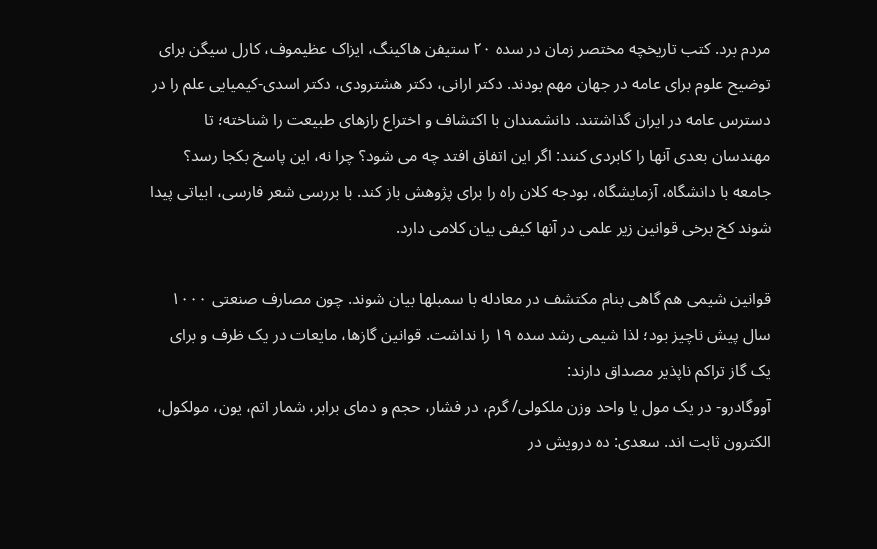مردم برد. کتب تاریخچه مختصر زمان در سده ۲۰ ستیفن هاکینگ، ایزاک عظیموف، کارل سیگن برای توضیح علوم برای عامه در جهان مهم بودند. دکتر ارانی، دکتر هشترودی، دکتر اسدی-کیمیایی علم را در دسترس عامه در ایران گذاشتند. دانشمندان با اکتشاف و اختراع رازهای طبیعت را شناخته؛ تا مهندسان بعدی آنها را کابردی کنند: اگر این اتفاق افتد چه می شود؟ چرا نه، این پاسخ بکجا رسد؟ جامعه با دانشگاه، آزمایشگاه، بودجه کلان راه را برای پژوهش باز کند. با بررسی شعر فارسی، ابیاتی پیدا شوند کخ برخی قوانین زیر علمی در آنها کیفی بیان کلامی دارد.

قوانین شیمی هم گاهی بنام مکتشف در معادله با سمبلها بیان شوند. چون مصارف صنعتی ۱۰۰۰ سال پیش ناچیز بود؛ لذا شیمی رشد سده ۱۹ را نداشت. قوانین گازها، مایعات در یک ظرف و برای یک گاز تراکم ناپذیر مصداق دارند:
آووگادرو- در یک مول یا واحد وزن ملکولی/ گرم، در فشار، حجم و دمای برابر، شمار اتم، یون، مولکول، الکترون ثابت اند. سعدی: ده درویش در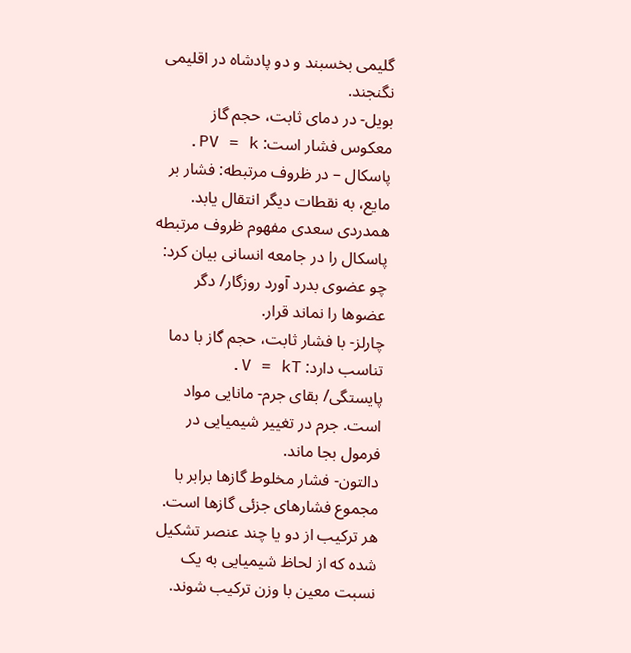گلیمی بخسبند و دو پادشاه در اقلیمی نگنجند.
بویل- در دمای ثابت، حجم گاز معکوس فشار است: PV = k.
پاسکال – در ظروف مرتبطه: فشار بر مایع، به نقطات دیگر انتقال یابد. همدردی سعدی مفهوم ظروف مرتبطه پاسکال را در جامعه انسانی بیان کرد: چو عضوی بدرد آورد روزگار/ دگر عضوها را نماند قرار.
چارلز- با فشار ثابت، حجم گاز با دما تناسب دارد: V = kT.
پایستگی/ بقای جرم- مانایی مواد است. جرم در تغییر شیمیایی در فرمول بجا ماند.
دالتون- فشار مخلوط گازها برابر با مجموع فشارهای جزئی گازها است.
هر ترکیب از دو یا چند عنصر تشکیل شده که از لحاظ شیمیایی به یک نسبت معین با وزن ترکیب شوند.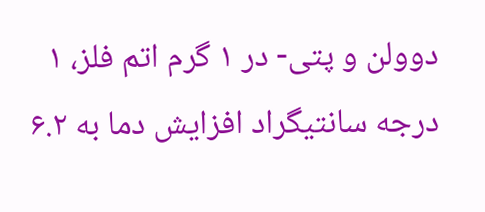دوولن و پتی- در ۱ گرم اتم فلز، ۱ درجه سانتیگراد افزایش دما به ۶.۲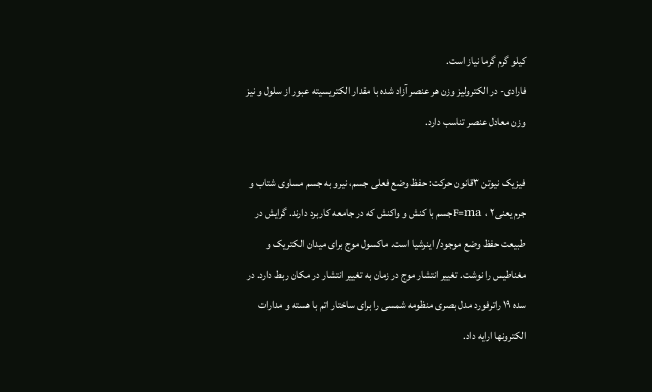کیلو گرم گرما نیاز است.
فارادی- در الکترولیز وزن هر عنصر آزاد شده با مقدار الکتریسیته عبور از سلول و نیز وزن معادل عنصر تناسب دارد.

فیزیک نیوتن ۳قانون حرکت: حفظ وضع فعلی جسم، نیرو به جسم مساوی شتاب و جرم یعنیF=ma ، ۲جسم با کنش و واکنش که در جامعه کاربرد دارند. گرایش در طبیعت حفظ وضع موجود/ اینرشیا است. ماکسول موج برای میدان‌ الکتریک و مغناطیس را نوشت. تغییر انتشار موج در زمان به تغییر انتشار در مکان ربط دارد. در سده ۱۹ راترفورد مدل بصری منظومه شمسی را برای ساختار اتم با هسته و مدارات الکترونها ارایه داد.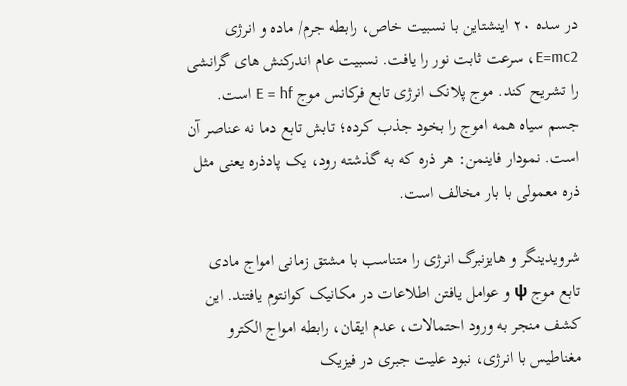در سده ۲۰ اینشتاین با نسبیت خاص، رابطه جرم/ ماده و انرژی E=mc2، سرعت ثابت نور را یافت. نسبیت عام اندرکنش ‌های گرانشی را تشریح کند. موج پلانک انرژی تابع فرکانس موج E = hf است. جسم سیاه همه اموج را بخود جذب کرده؛ تابش تابع دما نه عناصر آن است. نمودار فاینمن: هر ذره‌ که به گذشته رود، یک پادذره یعنی مثل ذره معمولی با بار مخالف است.

شرویدینگر و هایزنبرگ انرژی را متناسب با مشتق زمانی امواج مادی تابع موج ψ و عوامل یافتن اطلاعات در مکانیک کوانتوم یافتند. این کشف منجر به ورود احتمالات، عدم ایقان، رابطه امواج الکترو مغناطیس با انرژی، نبود علیت جبری در فیزیک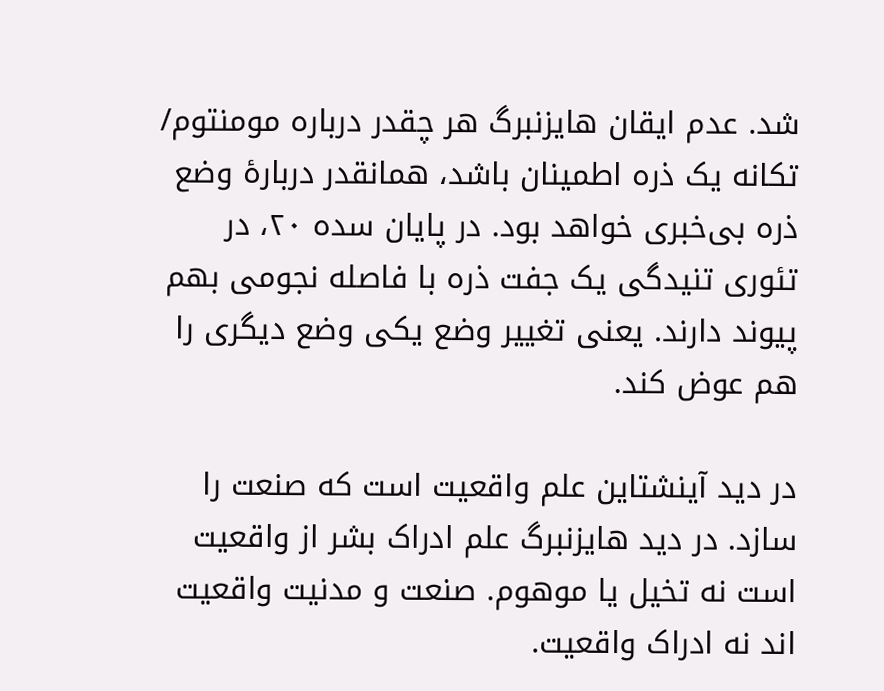شد. عدم ایقان هایزنبرگ هر چقدر درباره مومنتوم/ تکانه یک ذره اطمینان باشد، همانقدر دربارۀ وضع ذره بی‌خبری خواهد بود. در پایان سده ۲۰، در تئوری تنیدگی یک جفت ذره با فاصله نجومی بهم پیوند دارند. یعنی تغییر وضع یکی وضع دیگری را هم عوض کند.

در دید آینشتاین علم واقعیت است که صنعت را سازد. در دید هایزنبرگ علم ادراک بشر از واقعیت است نه تخیل یا موهوم. صنعت و مدنیت واقعیت اند نه ادراک واقعیت.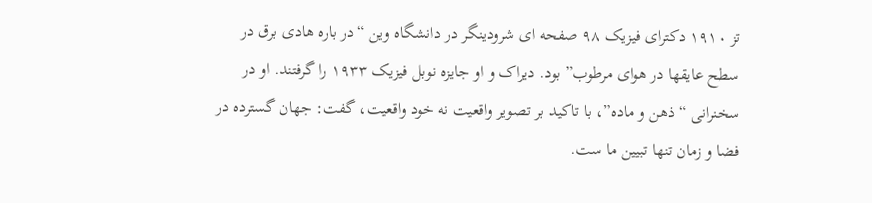تز ۱۹۱۰ دکترای فیزیک ۹۸ صفحه ای شرودینگر در دانشگاه وین “در باره هادی برق در سطح عایقها در هوای مرطوب” بود. دیراک و او جایزه نوبل فیزیک ۱۹۳۳ را گرفتند. او در سخنرانی “ذهن و ماده”، با تاکید بر تصویر واقعیت نه خود واقعیت، گفت: جهان گسترده در فضا و زمان تنها تبیین ما ست.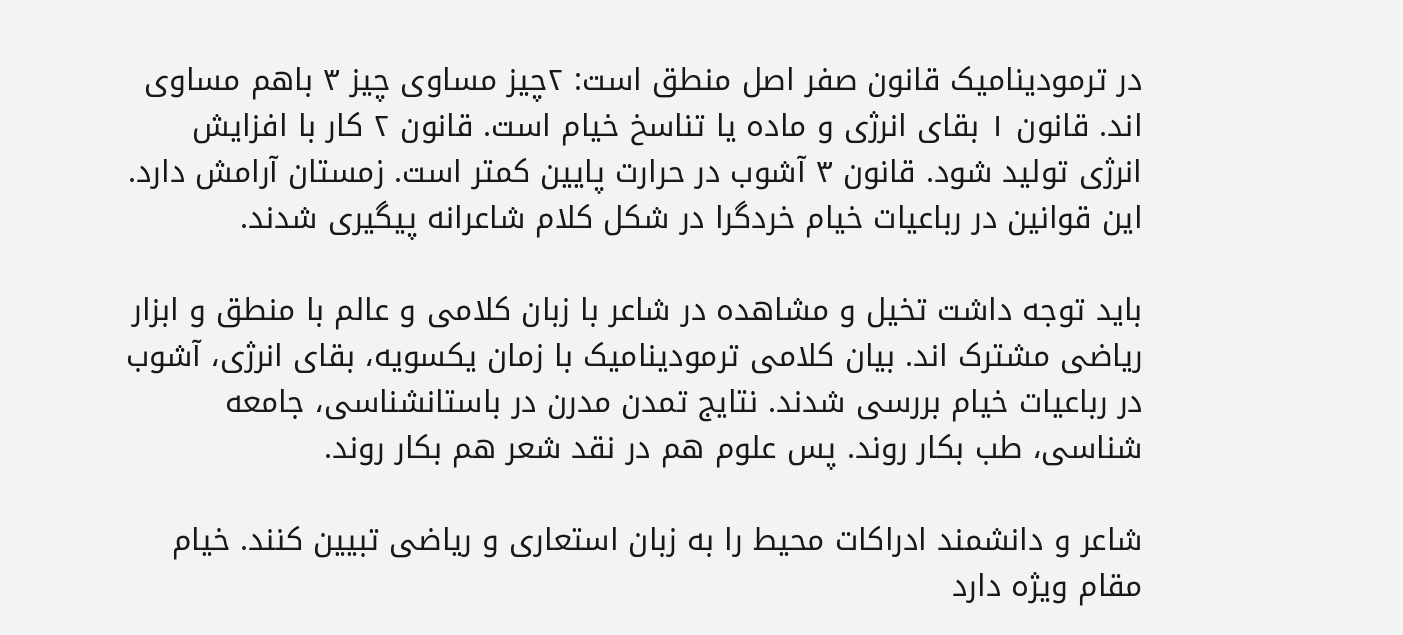در ترمودینامیک قانون صفر اصل منطق است: ۲چیز مساوی چیز ۳ باهم مساوی اند. قانون ۱ بقای انرژی و ماده یا تناسخ خیام است. قانون ۲ کار با افزایش انرژی تولید شود. قانون ۳ آشوب در حرارت پایین کمتر است. زمستان آرامش دارد. این قوانین در رباعیات خیام خردگرا در شکل کلام شاعرانه پیگیری شدند.

باید توجه داشت تخیل و مشاهده در شاعر با زبان کلامی و عالم با منطق و ابزار ریاضی مشترک اند. بیان کلامی ترمودینامیک با زمان یکسویه، بقای انرژی، آشوب در رباعیات خیام بررسی شدند. نتایج تمدن مدرن در باستانشناسی، جامعه شناسی، طب بکار روند. پس علوم هم در نقد شعر هم بکار روند.

شاعر و دانشمند ادراکات محیط را به زبان استعاری و ریاضی تبیین کنند. خیام مقام ویژه دارد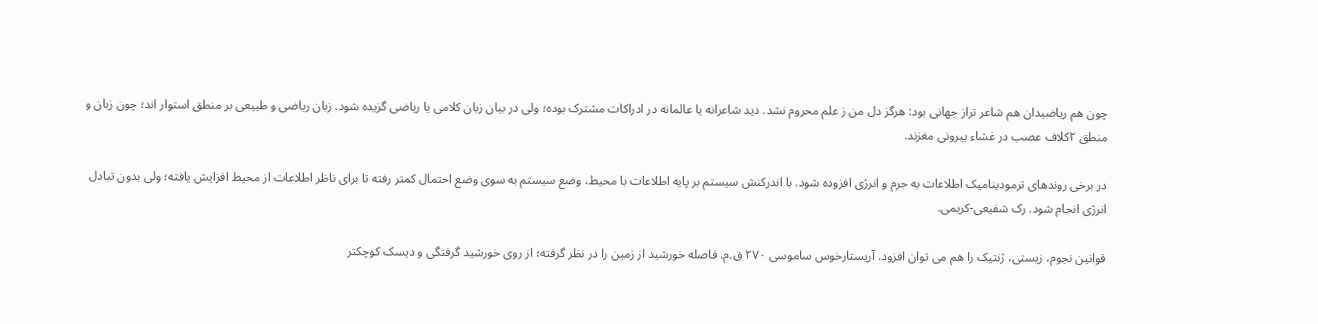چون هم ریاضیدان هم شاعر تراز جهانی بود: هرگز دل من ز علم محروم نشد. دید شاعرانه یا عالمانه در ادراکات مشترک بوده؛ ولی در بیان زبان کلامی یا ریاضی گزیده شود. زبان ریاضی و طبیعی بر منطق استوار اند؛ چون زبان و منطق ۲کلاف عصب در غشاء بیرونی مغزند.

در برخی روندهای ترمودینامیک اطلاعات به جرم و انرژی افزوده شود. با اندرکنش سیستم بر پایه اطلاعات با محیط، وضع سیستم به سوی وضع احتمال کمتر رفته تا برای ناظر اطلاعات از محیط افزایش یافته؛ ولی بدون تبادل انرژی انجام شود. رک شفیعی-کریمی.

قوانین نجوم، زیستی، ژنتیک را هم می توان افزود. آریستارخوس ساموسی ۲۷۰ ق.م. فاصله خورشید از زمین را در نظر گرفته؛ از روی خورشید گرفتگی و دیسک کوچکتر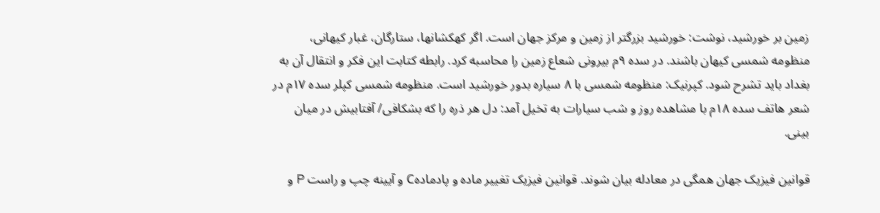زمین بر خورشید، نوشت: خورشید بزرگتر از زمین و مرکز جهان است. اگر کهکشانها، ستارگان، غبار کیهانی، منظومه شمسی کیهان باشند. در سده ۹م بیرونی شعاع زمین را محاسبه کرد. رابطه کتابت این فکر و انتقال آن به بغداد باید تشرح شود. کپرنیک: منظومه شمسی با ۸ سیاره بدور خورشید است. منظومه شمسی کپلر سده ۱۷م در شعر هاتف سده ۱۸م با مشاهده روز و شب سیارات به تخیل آمد: دل هر ذره را که بشکافی/ آفتابیش در میان بینی.

قوانین فیزیک جهان همگی در معادله بیان شوند. قوانین فیزیک تغییر ماده و پادمادهC و آیینه چپ و راست P و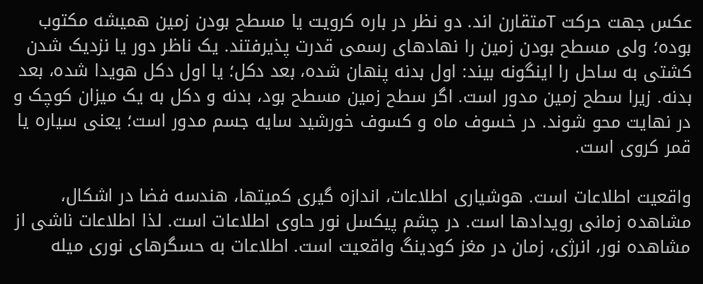عکس جهت حرکت Tمتقارن اند. دو نظر در باره کرویت یا مسطح بودن زمین همیشه مکتوب بوده؛ ولی مسطح بودن زمین را نهادهای رسمی قدرت پذیرفتند. یک ناظر دور یا نزدیک شدن کشتی به ساحل را اینگونه بیند: اول بدنه پنهان شده، بعد دکل؛ یا اول دکل هویدا شده، بعد بدنه. زیرا سطح زمین مدور است. اگر سطح زمین مسطح بود، بدنه و دکل به یک میزان کوچک و در نهایت محو شوند. در خسوف ماه و کسوف خورشید سایه جسم مدور است؛ یعنی سیاره یا قمر کروی است.

واقعیت اطلاعات است. هوشیاری اطلاعات، اندازه گیری کمیتها، هندسه فضا در اشکال، مشاهده زمانی رویدادها است. در چشم پیکسل نور حاوی اطلاعات است. لذا اطلاعات ناشی از مشاهده نور، انرژی، زمان در مغز کودینگ واقعیت است. اطلاعات به حسگرهای نوری میله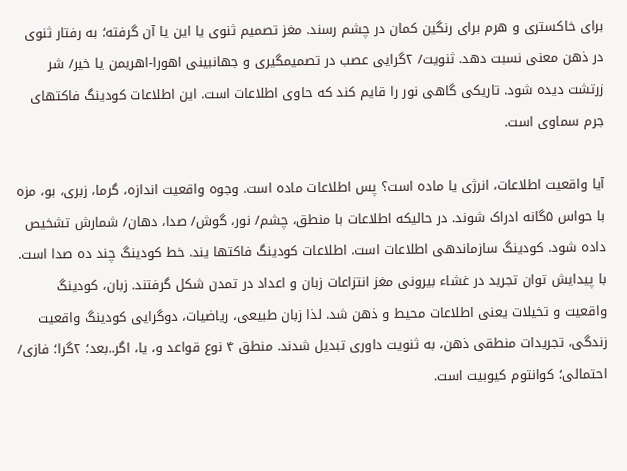برای خاکستری و هرم برای رنگین کمان در چشم رسند. مغز تصمیم ثنوی یا این یا آن گرفته؛ به رفتار ثنوی در ذهن معنی نسبت دهد. ثنویت/ ۲گرایی عصب در تصمیمگیری و جهانبینی اهورا-اهریمن یا خیر/ شر زرتشت دیده شود. تاریکی گاهی نور را قایم کند که حاوی اطلاعات است. این اطلاعات کودینگ فاکتهای جرم سماوی است.

آیا واقعیت اطلاعات، انرژی یا ماده است؟ پس اطلاعات ماده است. وجوه واقعیت اندازه، گرما، زبری، بو، مزه با حواس ۵گانه ادراک شوند. در حالیکه اطلاعات با منطق، چشم/ نور، گوش/ صدا، دهان/ شمارش تشخیص داده شود. کودینگ سازماندهی اطلاعات است. اطلاعات کودینگ فاکتها یند. خط کودینگ چند ده صدا است. با پیدایش توان تجرید در غشاء بیرونی مغز انتزاعات زبان و اعداد در تمدن شکل گرفتند. زبان، کودینگ واقعیت و تخیلات یعنی اطلاعات محیط و ذهن شد. لذا زبان طبیعی، ریاضیات، دوگرایی کودینگ واقعیت زندگی، تجریدات منطقی ذهن، به ثنویت داوری تبدیل شدند. منطق ۴ نوع قواعد و، یا، اگر..بعد؛ ۲گرا؛ فازی/ احتمالی؛ کوانتوم کیوبیت است.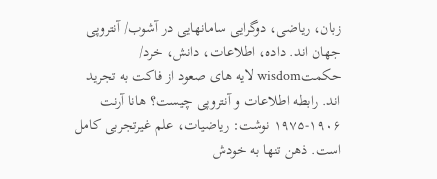زبان، ریاضی، دوگرایی سامانهایی در آشوب/ آنتروپی جهان اند. داده، اطلاعات، دانش، خرد/ حکمتwisdom لایه های صعود از فاکت به تجرید اند. رابطه اطلاعات و آنتروپی چیست؟ هانا آرنت ۱۹۰۶-۱۹۷۵ نوشت: ریاضیات، علم غیرتجربی کامل است. ذهن تنها به خودش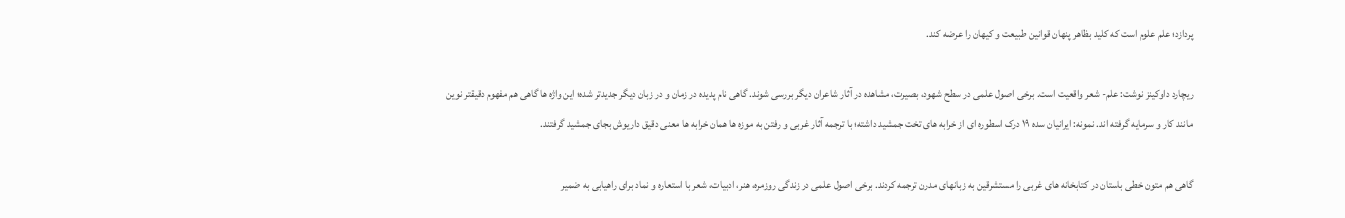پردازد؛ علم علوم است که کلید بظاهر پنهان قوانین طبیعت و کیهان را عرضه کند.

ریچارد داوکینز نوشت: علم- شعر واقعیت است. برخی اصول علمی در سطح شهود، بصیرت، مشاهده در آثار شاعران دیگر بررسی شوند. گاهی نام پدیده در زمان و در زبان دیگر جدیدتر شده؛ این واژه ها گاهی هم مفهوم دقیقتر نوین مانند کار و سرمایه گرفته اند. نمونه: ایرانیان سده ۱۹ درک اسطوره ای از خرابه های تخت جمشید داشته؛ با ترجمه آثار غربی و رفتن به موزه ها همان خرابه ها معنی دقیق داریوش بجای جمشید گرفتند.

گاهی هم متون خطی باستان در کتابخانه های غربی را مستشرقین به زبانهای مدرن ترجمه کردند. برخی اصول علمی در زندگی روزمره، هنر، ادبیات، شعر با استعاره و نماد برای راهیابی به ضمیر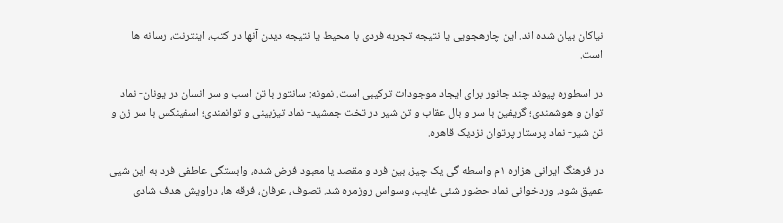نیاکان بیان شده اند. این چارهجویی یا نتیجه تجربه فردی با محیط یا نتیجه دیدن آنها در کتب، اینترنت، رسانه ها است.

در اسطوره پیوند چند جانور برای ایجاد موجودات ترکیبی است. نمونه: سانتور با تن اسب و سر انسان در یونان- نماد توان و هوشمندی؛ گریفین با سر و بال عقاب و تن شیر در تخت جمشید- نماد تیزبینی و توانمندی؛ اسفینکس با سر زن و تن شیر- نماد پرستار پرتوان نزدیک قاهره.

در فرهنگ ایرانی هزاره ۱م واسطه گی یک چیز، بین فرد و مقصد یا معبود فرض شده، وابستگی عاطفی فرد به این شیی عمیق شود. وردخوانی نماد حضور شئی غایب، وسواس روزمره شد. تصوف، عرفان، فرقه ها، دراویش هدف شادی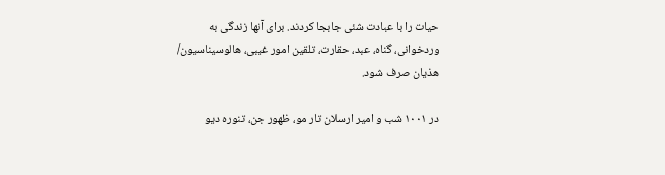حیات را با عبادت شئی جابجا کردند. برای آنها زندگی به وردخوانی، گناه، عبد، حقارت، تلقین امور غیبی، هالوسیناسیون/ هذیان صرف شود.

در ۱۰۰۱ شب و امیر ارسلان تار مو، ظهور جن، تنوره دیو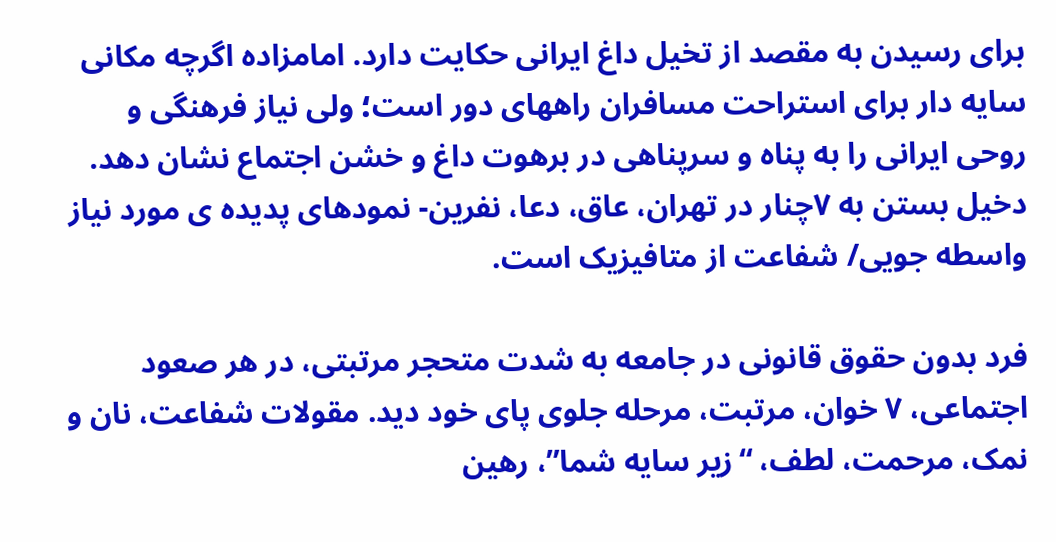برای رسیدن به مقصد از تخیل داغ ایرانی حکایت دارد. امامزاده اگرچه مکانی سایه دار برای استراحت مسافران راههای دور است؛ ولی نیاز فرهنگی و روحی ایرانی را به پناه و سرپناهی در برهوت داغ و خشن اجتماع نشان دهد. دخیل بستن به ۷چنار در تهران، عاق، دعا، نفرین- نمودهای پدیده ی مورد نیاز واسطه جویی/ شفاعت از متافیزیک است.

فرد بدون حقوق قانونی در جامعه به شدت متحجر مرتبتی، در هر صعود اجتماعی، ۷ خوان، مرتبت، مرحله جلوی پای خود دید. مقولات شفاعت، نان و نمک، مرحمت، لطف، “زیر سایه شما”، رهین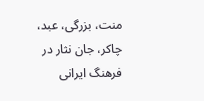منت، بزرگی، عبد، چاکر، جان نثار در فرهنگ ایرانی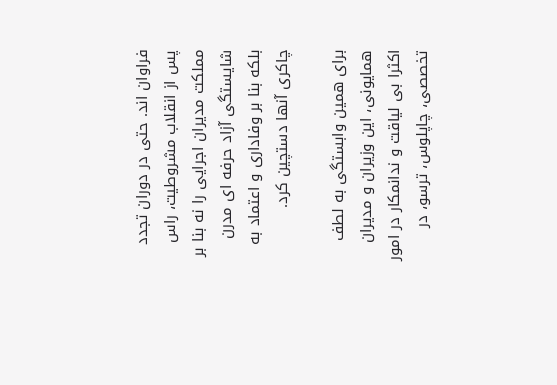فراوان اند. حتی در دوران تجدد پس از انقلاب مشروطیت، راس مملکت مدیران اجرایی را نه بنا بر شایستگی آزاد حرفه ای مدرن بلکه بنا بر وفاداری و اعتماد به چاکری آنها دستچین کرد.

برای همین وابستگی به لطف همایونی، این وزیران و مدیران اکثرا بی لیاقت و ندانمکار در امور تخصصی، چاپلوس، ترسو، در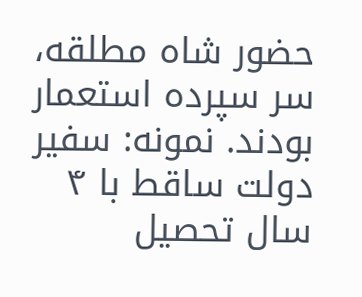حضور شاه مطلقه، سر سپرده استعمار بودند. نمونه: سفیر دولت ساقط با ۴ سال تحصیل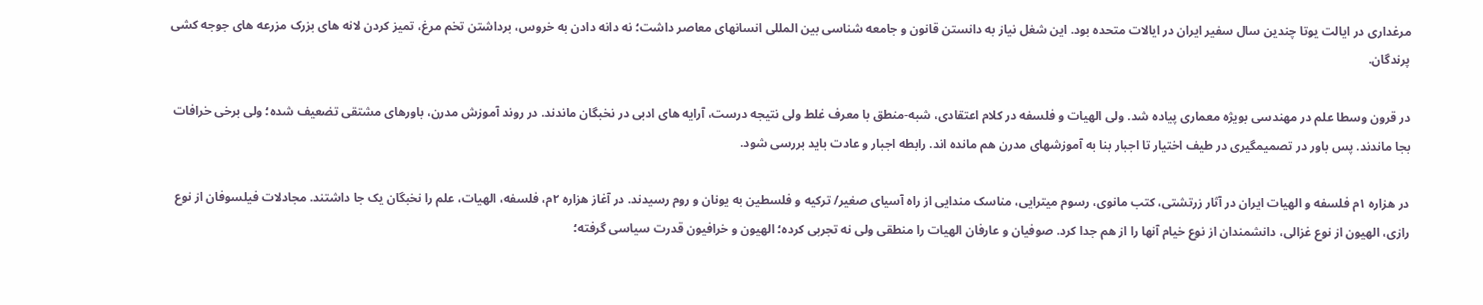مرغداری در ایالت یوتا چندین سال سفیر ایران در ایالات متحده بود. این شغل نیاز به دانستن قانون و جامعه شناسی بین المللی انسانهای معاصر داشت؛ نه دانه دادن به خروس، برداشتن تخم مرغ، تمیز کردن لانه های بزرک مزرعه های جوجه کشی پرندگان.

در قرون وسطا علم در مهندسی بویژه معماری پیاده شد. ولی الهیات و فلسفه در کلام اعتقادی، شبه-منطق با معرف غلط ولی نتیجه درست، آرایه های ادبی در نخبگان ماندند. در روند آموزش مدرن، باورهای مشتقی تضعیف شده؛ ولی برخی خرافات بجا ماندند. پس باور در تصمیمگیری در طیف اختیار تا اجبار بنا به آموزشهای مدرن هم مانده اند. رابطه اجبار و عادت باید بررسی شود.

در هزاره ۱م فلسفه و الهیات ایران در آثار زرتشتی، کتب مانوی، رسوم میترایی، مناسک مندایی از راه آسیای صغیر/ ترکیه و فلسطین به یونان و روم رسیدند. در آغاز هزاره ۲م، فلسفه، الهیات، علم را نخبگان یک جا داشتند. مجادلات فیلسوفان از نوع رازی، الهیون از نوع غزالی، دانشمندان از نوع خیام آنها را از هم جدا کرد. صوفیان و عارفان الهیات را منطقی ولی نه تجربی کرده؛ الهیون و خرافیون قدرت سیاسی گرفته؛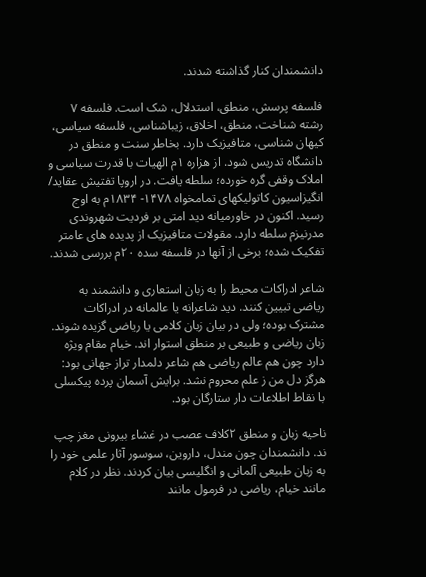دانشمندان کنار گذاشته شدند.

فلسفه پرسش، منطق، استدلال، شک است. فلسفه ۷ رشته شناخت، منطق، اخلاق، زیباشناسی، فلسفه سیاسی، کیهان شناسی، متافیزیک دارد. بخاطر سنت و منطق در دانشگاه تدریس شود. از هزاره ۱م الهیات با قدرت سیاسی و املاک وقفی گره خورده؛ سلطه یافت. در اروپا تفتیش عقاید/ انگیزاسیون کاتولیکهای تمامخواه ۱۴۷۸- ۱۸۳۴م به اوج رسید. اکنون در خاورمیانه دید امتی بر فردیت شهروندی مدرنیزم سلطه دارد. مقولات متافیزیک از پدیده های عامتر تفکیک شده؛ برخی از آنها در فلسفه سده ۲۰م بررسی شدند.

شاعر ادراکات محیط را به زبان استعاری و دانشمند به ریاضی تبیین کنند. دید شاعرانه یا عالمانه در ادراکات مشترک بوده؛ ولی در بیان زبان کلامی یا ریاضی گزیده شوند. زبان ریاضی و طبیعی بر منطق استوار اند. خیام مقام ویژه دارد چون هم عالم ریاضی هم شاعر دلمدار تراز جهانی بود: هرگز دل من ز علم محروم نشد. برایش آسمان پرده پیکسلی با نقاط اطلاعات دار ستارگان بود.

ناحیه زبان و منطق ۲کلاف عصب در غشاء بیرونی مغز چپ ند. دانشمندان چون مندل، داروین، سوسور آثار علمی خود را به زبان طبیعی آلمانی و انگلیسی بیان کردند. نظر در کلام مانند خیام، ریاضی در فرمول مانند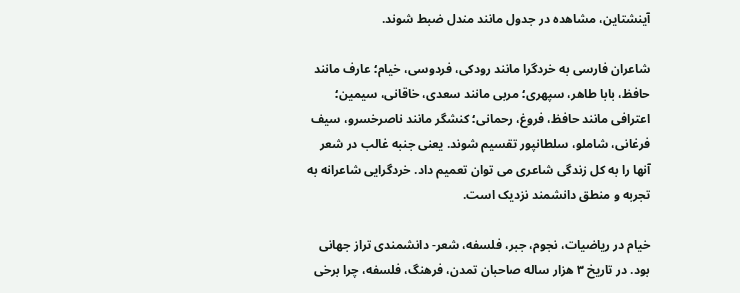آینشتاین، مشاهده در جدول مانند مندل ضبط شوند.

شاعران فارسی به خردگرا مانند رودکی، فردوسی، خیام؛ عارف مانند حافظ، بابا طاهر، سپهری؛ مربی مانند سعدی، خاقانی، سیمین؛ اعترافی مانند حافظ، فروغ، رحمانی؛ کنشگر مانند ناصرخسرو، سیف فرغانی، شاملو، سلطانپور تقسیم شوند. یعنی جنبه غالب در شعر آنها را به کل زندگی شاعری می توان تعمیم داد. خردگرایی شاعرانه به تجربه و منطق دانشمند نزدیک است.

خیام در ریاضیات، نجوم، جبر، فلسفه، شعر- دانشمندی تراز جهانی بود. در تاریخ ۳ هزار ساله صاحبان تمدن، فرهنگ، فلسفه، چرا برخی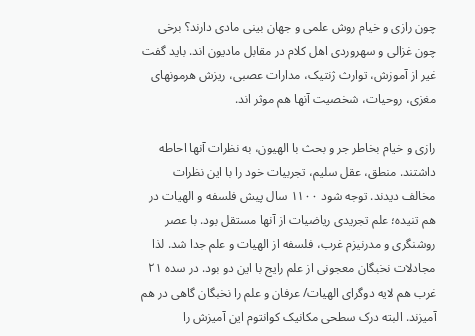چون رازی و خیام روش علمی و جهان بینی مادی دارند؟ برخی چون غزالی و سهروردی اهل کلام در مقابل مادیون اند. باید گفت غیر از آموزش، توارث ژنتیک، مدارات عصبی، ریزش هرمونهای مغزی، روحیات، شخصیت آنها هم موثر اند.

رازی و خیام بخاطر جر و بحث با الهیون، به نظرات آنها احاطه داشتند. منطق، عقل سلیم، تجربیات خود را با این نظرات مخالف دیدند. توجه شود ۱۱۰۰ سال پیش فلسفه و الهیات در هم تنیده؛ علم تجریدی ریاضیات از آنها مستقل بود. با عصر روشنگری و مدرنیزم غرب، فلسفه از الهیات و علم جدا شد. لذا مجادلات نخبگان معجونی از علم رایج با این دو بود. در سده ۲۱ غرب هم لایه دوگرای الهیات/ عرفان و علم را نخبگان گاهی در هم آمیزند. البته درک سطحی مکانیک کوانتوم این آمیزش را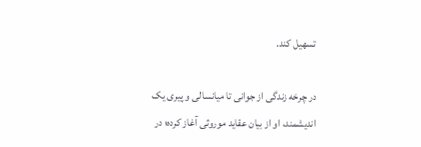تسهیل کند.

در چرخه زندگی از جوانی تا میانسالی و پیری یک اندیشمند، او از بیان عقاید موروثی آغاز کرده؛ در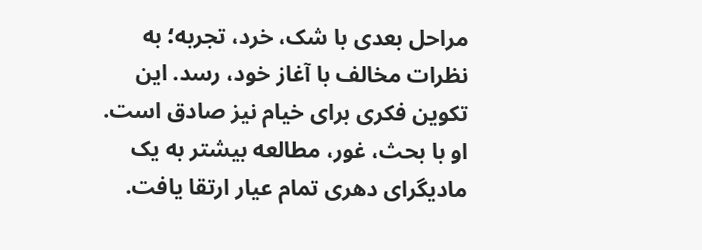مراحل بعدی با شک، خرد، تجربه؛ به نظرات مخالف با آغاز خود، رسد. این تکوین فکری برای خیام نیز صادق است. او با بحث، غور، مطالعه بیشتر به یک مادیگرای دهری تمام عیار ارتقا یافت.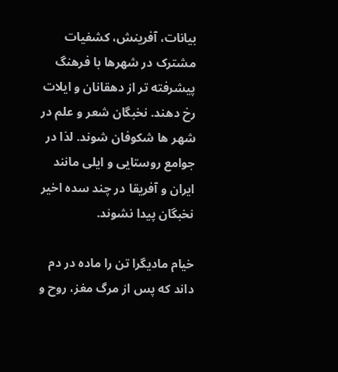بیانات، آفرینش، کشفیات مشترک در شهرها با فرهنگ پیشرفته تر از دهقانان و ایلات رخ دهند. نخبگان شعر و علم در شهر ها شکوفان شوند. لذا در جوامع روستایی و ایلی مانند ایران و آفریقا در چند سده اخیر نخبگان پیدا نشوند.

خیام مادیگرا تن را ماده در دم داند که پس از مرگ مغز، روح و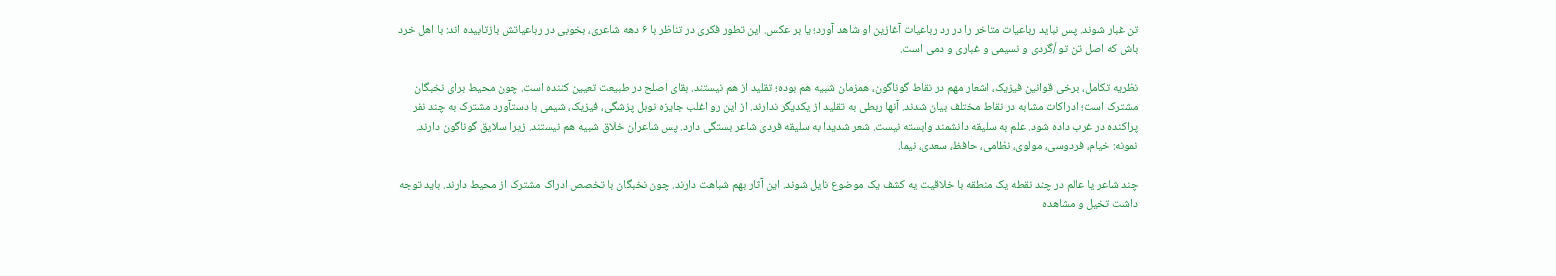تن غبار شوند. پس نباید رباعیات متاخر را در رد رباعیات آغازین او شاهد آورد؛ یا بر عکس. این تطور فکری در تناظر با ۶ دهه شاعری، بخوبی در رباعیاتش بازتابیده اند: با اهل خرد باش که اصل تن تو /گردی و نسیمی و غباری و دمی است.

نظریه تکامل، برخی قوانین فیزیک، اشعار مهم در نقاط گوناگون، همزمان شبیه هم بوده؛ تقلید از هم نیستند. بقای اصلح در طبیعت تعیین کننده است. چون محیط برای نخبگان مشترک است؛ ادراکات مشابه در نقاط مختلف بیان شدند. آنها ربطی به تقلید از یکدیگر ندارند. از این رو اغلب جایزه نوبل پزشگی، فیزیک، شیمی با دستآورد مشترک به چند نفر پراکنده در غرب داده شود. علم به سلیقه دانشمند وابسته نیست. شعر شدیدا به سلیقه فردی شاعر بستگی دارد. پس شاعران خلاق شبیه هم نیستند. زیرا سلایق گوناگون دارند. نمونه: خیام، فردوسی، مولوی، نظامی، حافظ، سعدی، نیما.

چند شاعر یا عالم در چند نقطه یک منطقه با خلاقیت یه کشف یک موضوع نایل شوند. این آثار بهم شباهت دارند. چون نخبگان با تخصص ادراک مشترک از محیط دارند. باید توجه داشت تخیل و مشاهده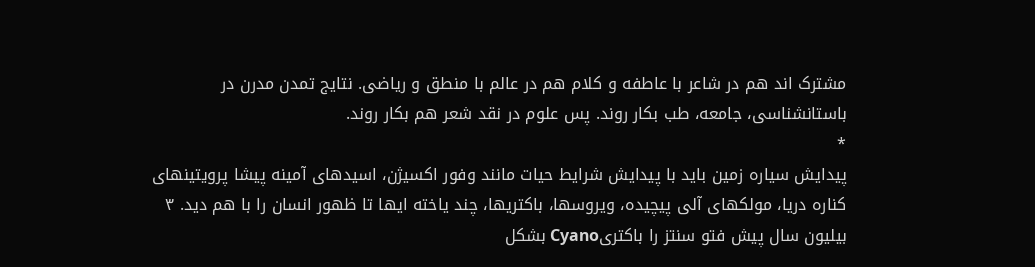مشترک اند هم در شاعر با عاطفه و کلام هم در عالم با منطق و ریاضی. نتایج تمدن مدرن در باستانشناسی، جامعه، طب بکار روند. پس علوم در نقد شعر هم بکار روند.
*
پیدایش سیاره زمین باید با پیدایش شرایط حیات مانند وفور اکسیژن، اسیدهای آمینه پیشا پرویتینهای کناره دریا، مولکهای آلی پیچیده، ویروسها، باکتریها، چند یاخته ایها تا ظهور انسان را با هم دید. ۳ بیلیون سال پیش فتو سنتز را باکتریCyano بشکل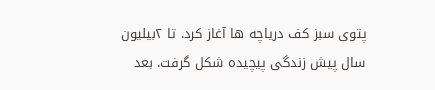پتوی سبز کف دریاچه ها آغاز کرد. تا ۲بیلیون سال پیش زندگی پیچیده شکل گرفت. بعد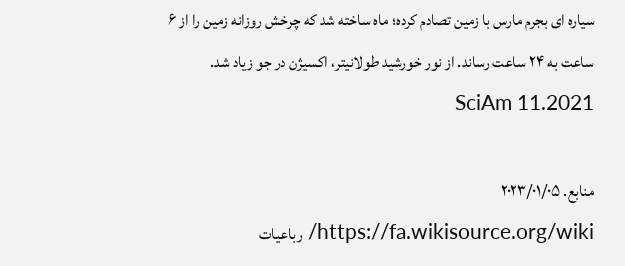سیاره ای بجرم مارس با زمین تصادم کرده؛ ماه ساخته شد که چرخش روزانه زمین را از ۶ ساعت به ۲۴ ساعت رساند. از نور خورشید طولانیتر، اکسیژن در جو زیاد شد. SciAm 11.2021

منابع. ۲۰۲۳/۰۱/۰۵
https://fa.wikisource.org/wiki/ رباعیات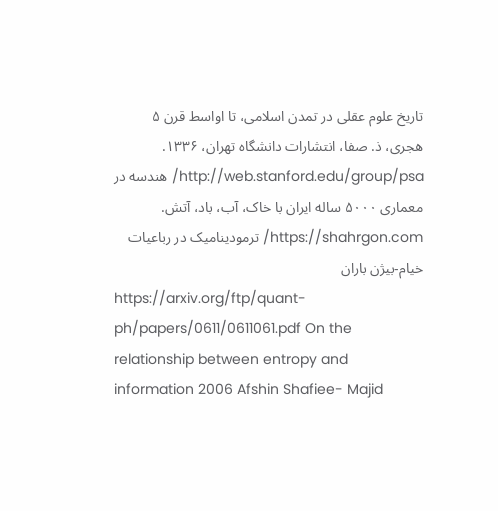تاریخ علوم عقلی در تمدن اسلامی، تا اواسط قرن ۵ هجری، ذ. صفا، انتشارات دانشگاه تهران، ۱۳۳۶.
http://web.stanford.edu/group/psa/ هندسه در معماری ۵۰۰۰ ساله ایران با خاک، آب، باد، آتش.
https://shahrgon.com/ ترمودینامیک در رباعیات خیام-بیژن باران
https://arxiv.org/ftp/quant-ph/papers/0611/0611061.pdf On the relationship between entropy and information 2006 Afshin Shafiee- Majid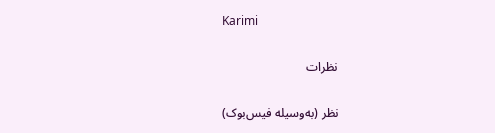Karimi

نظرات

نظر (به‌وسیله فیس‌بوک)